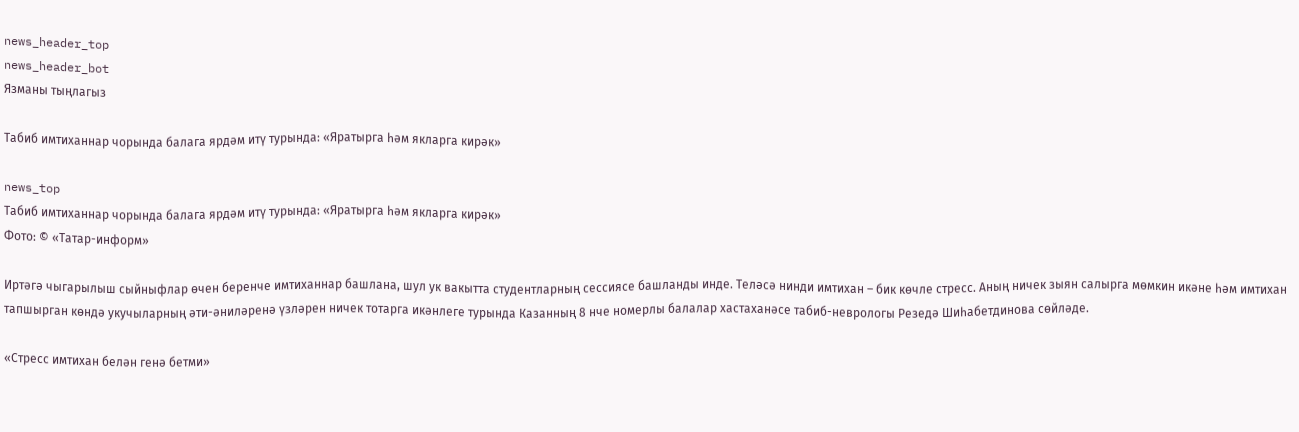news_header_top
news_header_bot
Язманы тыңлагыз

Табиб имтиханнар чорында балага ярдәм итү турында: «Яратырга һәм якларга кирәк»

news_top
Табиб имтиханнар чорында балага ярдәм итү турында: «Яратырга һәм якларга кирәк»
Фото: © «Татар-информ»

Иртәгә чыгарылыш сыйныфлар өчен беренче имтиханнар башлана, шул ук вакытта студентларның сессиясе башланды инде. Теләсә нинди имтихан – бик көчле стресс. Аның ничек зыян салырга мөмкин икәне һәм имтихан тапшырган көндә укучыларның әти-әниләренә үзләрен ничек тотарга икәнлеге турында Казанның 8 нче номерлы балалар хастаханәсе табиб-неврологы Резедә Шиһабетдинова сөйләде.

«Стресс имтихан белән генә бетми»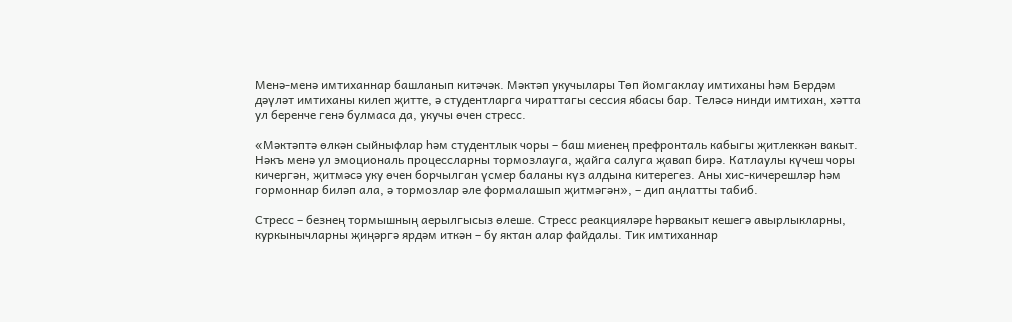Менә-менә имтиханнар башланып китәчәк. Мәктәп укучылары Төп йомгаклау имтиханы һәм Бердәм дәүләт имтиханы килеп җитте, ә студентларга чираттагы сессия ябасы бар. Теләсә нинди имтихан, хәтта ул беренче генә булмаса да, укучы өчен стресс.

«Мәктәптә өлкән сыйныфлар һәм студентлык чоры – баш миенең префронталь кабыгы җитлеккән вакыт. Нәкъ менә ул эмоциональ процессларны тормозлауга, җайга салуга җавап бирә. Катлаулы күчеш чоры кичергән, җитмәсә уку өчен борчылган үсмер баланы күз алдына китерегез. Аны хис-кичерешләр һәм гормоннар биләп ала, ә тормозлар әле формалашып җитмәгән», – дип аңлатты табиб.

Стресс – безнең тормышның аерылгысыз өлеше. Стресс реакцияләре һәрвакыт кешегә авырлыкларны, куркынычларны җиңәргә ярдәм иткән – бу яктан алар файдалы. Тик имтиханнар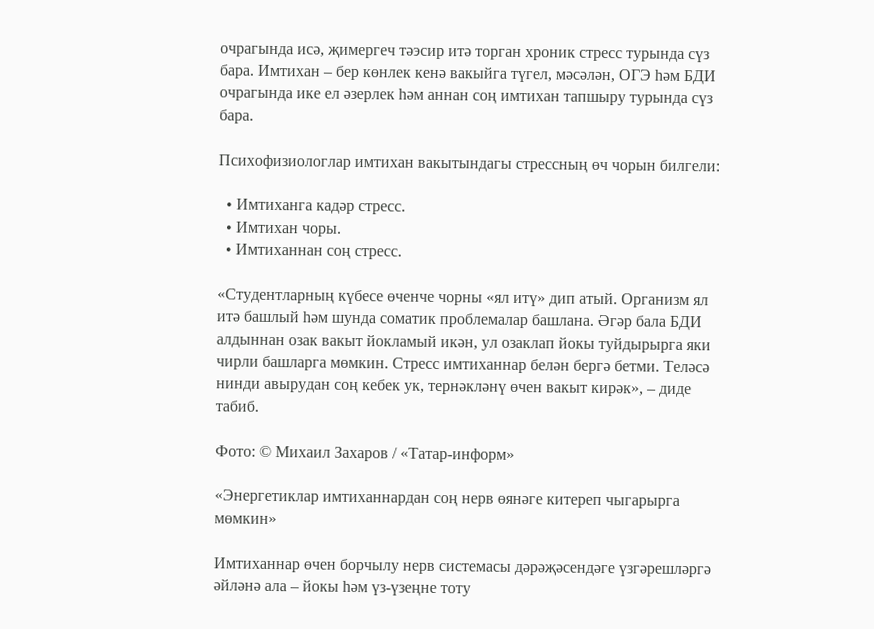очрагында исә, җимергеч тәэсир итә торган хроник стресс турында сүз бара. Имтихан – бер көнлек кенә вакыйга түгел, мәсәлән, ОГЭ һәм БДИ очрагында ике ел әзерлек һәм аннан соң имтихан тапшыру турында сүз бара.

Психофизиологлар имтихан вакытындагы стрессның өч чорын билгели:

  • Имтиханга кадәр стресс.
  • Имтихан чоры.
  • Имтиханнан соң стресс.

«Студентларның күбесе өченче чорны «ял итү» дип атый. Организм ял итә башлый һәм шунда соматик проблемалар башлана. Әгәр бала БДИ алдыннан озак вакыт йокламый икән, ул озаклап йокы туйдырырга яки чирли башларга мөмкин. Стресс имтиханнар белән бергә бетми. Теләсә нинди авырудан соң кебек ук, тернәкләнү өчен вакыт кирәк», – диде табиб.

Фото: © Михаил Захаров / «Татар-информ»

«Энергетиклар имтиханнардан соң нерв өянәге китереп чыгарырга мөмкин»

Имтиханнар өчен борчылу нерв системасы дәрәҗәсендәге үзгәрешләргә әйләнә ала – йокы һәм үз-үзеңне тоту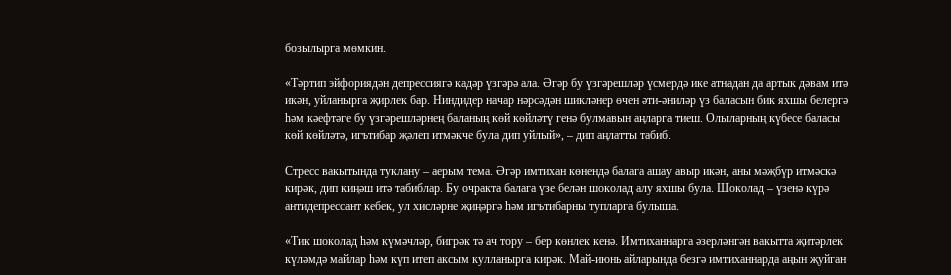бозылырга мөмкин.

«Тәртип эйфориядән депрессиягә кадәр үзгәрә ала. Әгәр бу үзгәрешләр үсмердә ике атнадан да артык дәвам итә икән, уйланырга җирлек бар. Ниндидер начар нәрсәдән шикләнер өчен әти-әниләр үз баласын бик яхшы белергә һәм кәефтәге бу үзгәрешләрнең баланың көй көйләтү генә булмавын аңларга тиеш. Олыларның күбесе баласы көй көйләтә, игътибар җәлеп итмәкче була дип уйлый», – дип аңлатты табиб.

Стресс вакытында туклану – аерым тема. Әгәр имтихан көнендә балага ашау авыр икән, аны мәҗбүр итмәскә кирәк, дип киңәш итә табиблар. Бу очракта балага үзе белән шоколад алу яхшы була. Шоколад – үзенә күрә антидепрессант кебек, ул хисләрне җиңәргә һәм игътибарны тупларга булыша.

«Тик шоколад һәм күмәчләр, бигрәк тә ач тору – бер көнлек кенә. Имтиханнарга әзерләнгән вакытта җитәрлек күләмдә майлар һәм күп итеп аксым кулланырга кирәк. Май-июнь айларында безгә имтиханнарда аңын җуйган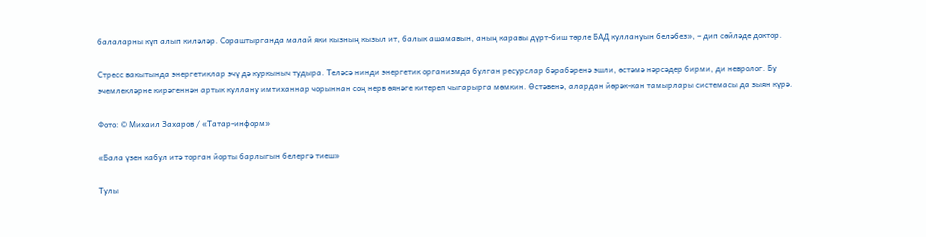балаларны күп алып киләләр. Сораштырганда малай яки кызның кызыл ит, балык ашамавын, аның каравы дүрт-биш төрле БАД куллануын беләбез», – дип сөйләде доктор.

Стресс вакытында энергетиклар эчү дә куркыныч тудыра. Теләсә нинди энергетик организмда булган ресурслар бәрабәренә эшли, өстәмә нәрсәдер бирми, ди невролог. Бу эчемлекләрне кирәгеннән артык куллану имтиханнар чорыннан соң нерв өянәге китереп чыгарырга мөмкин. Өстәвенә, алардан йөрәк-кан тамырлары системасы да зыян күрә.

Фото: © Михаил Захаров / «Татар-информ»

«Бала үзен кабул итә торган йорты барлыгын белергә тиеш»

Тулы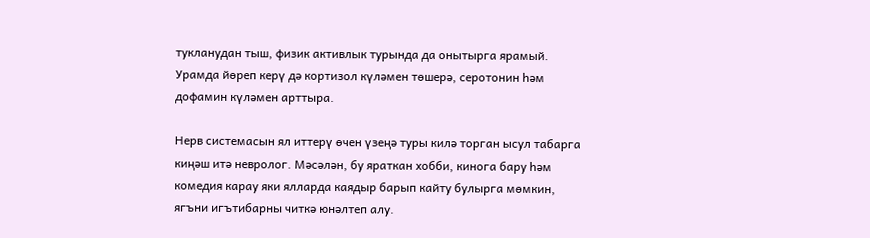тукланудан тыш, физик активлык турында да онытырга ярамый. Урамда йөреп керү дә кортизол күләмен төшерә, серотонин һәм дофамин күләмен арттыра.

Нерв системасын ял иттерү өчен үзеңә туры килә торган ысул табарга киңәш итә невролог. Мәсәлән, бу яраткан хобби, кинога бару һәм комедия карау яки ялларда каядыр барып кайту булырга мөмкин, ягъни игътибарны читкә юнәлтеп алу.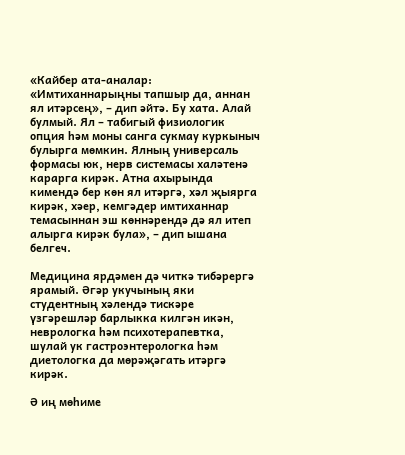«Кайбер ата-аналар: «Имтиханнарыңны тапшыр да, аннан ял итәрсең», – дип әйтә. Бу хата. Алай булмый. Ял – табигый физиологик опция һәм моны санга сукмау куркыныч булырга мөмкин. Ялның универсаль формасы юк, нерв системасы халәтенә карарга кирәк. Атна ахырында кимендә бер көн ял итәргә, хәл җыярга кирәк, хәер, кемгәдер имтиханнар темасыннан эш көннәрендә дә ял итеп алырга кирәк була», – дип ышана белгеч.

Медицина ярдәмен дә читкә тибәрергә ярамый. Әгәр укучының яки студентның хәлендә тискәре үзгәрешләр барлыкка килгән икән, неврологка һәм психотерапевтка, шулай ук гастроэнтерологка һәм диетологка да мөрәҗәгать итәргә кирәк.

Ә иң мөһиме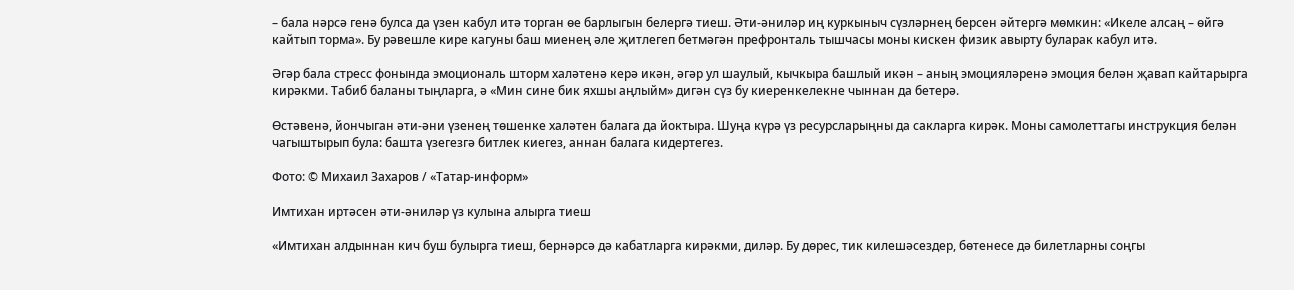– бала нәрсә генә булса да үзен кабул итә торган өе барлыгын белергә тиеш. Әти-әниләр иң куркыныч сүзләрнең берсен әйтергә мөмкин: «Икеле алсаң – өйгә кайтып торма». Бу рәвешле кире кагуны баш миенең әле җитлегеп бетмәгән префронталь тышчасы моны кискен физик авырту буларак кабул итә.

Әгәр бала стресс фонында эмоциональ шторм халәтенә керә икән, әгәр ул шаулый, кычкыра башлый икән – аның эмоцияләренә эмоция белән җавап кайтарырга кирәкми. Табиб баланы тыңларга, ә «Мин сине бик яхшы аңлыйм» дигән сүз бу киеренкелекне чыннан да бетерә.

Өстәвенә, йончыган әти-әни үзенең төшенке халәтен балага да йоктыра. Шуңа күрә үз ресурсларыңны да сакларга кирәк. Моны самолеттагы инструкция белән чагыштырып була: башта үзегезгә битлек киегез, аннан балага кидертегез.

Фото: © Михаил Захаров / «Татар-информ»

Имтихан иртәсен әти-әниләр үз кулына алырга тиеш

«Имтихан алдыннан кич буш булырга тиеш, бернәрсә дә кабатларга кирәкми, диләр. Бу дөрес, тик килешәсездер, бөтенесе дә билетларны соңгы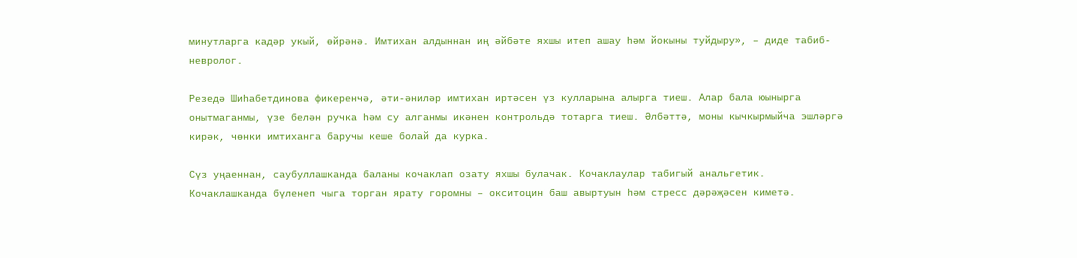минутларга кадәр укый, өйрәнә. Имтихан алдыннан иң әйбәте яхшы итеп ашау һәм йокыны туйдыру», – диде табиб-невролог.

Резедә Шиһабетдинова фикеренчә, әти-әниләр имтихан иртәсен үз кулларына алырга тиеш. Алар бала юынырга онытмаганмы, үзе белән ручка һәм су алганмы икәнен контрольдә тотарга тиеш. Әлбәттә, моны кычкырмыйча эшләргә кирәк, чөнки имтиханга баручы кеше болай да курка.

Сүз уңаеннан, саубуллашканда баланы кочаклап озату яхшы булачак. Кочаклаулар табигый анальгетик. Кочаклашканда бүленеп чыга торган ярату горомны – окситоцин баш авыртуын һәм стресс дәрәҗәсен киметә.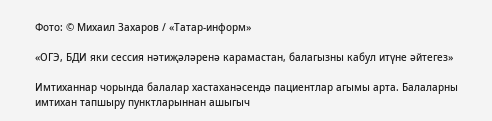Фото: © Михаил Захаров / «Татар-информ»

«ОГЭ, БДИ яки сессия нәтиҗәләренә карамастан, балагызны кабул итүне әйтегез»

Имтиханнар чорында балалар хастаханәсендә пациентлар агымы арта. Балаларны имтихан тапшыру пунктларыннан ашыгыч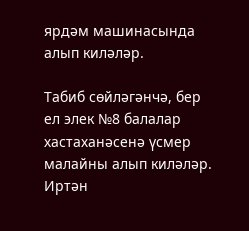ярдәм машинасында алып киләләр.

Табиб сөйләгәнчә, бер ел элек №8 балалар хастаханәсенә үсмер малайны алып киләләр. Иртән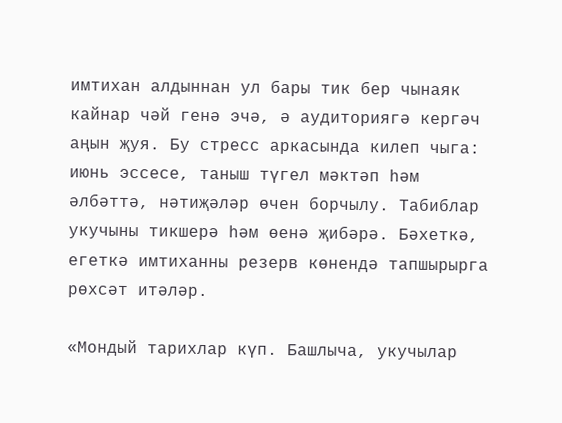имтихан алдыннан ул бары тик бер чынаяк кайнар чәй генә эчә, ә аудиториягә кергәч аңын җуя. Бу стресс аркасында килеп чыга: июнь эссесе, таныш түгел мәктәп һәм әлбәттә, нәтиҗәләр өчен борчылу. Табиблар укучыны тикшерә һәм өенә җибәрә. Бәхеткә, егеткә имтиханны резерв көнендә тапшырырга рөхсәт итәләр.

«Мондый тарихлар күп. Башлыча, укучылар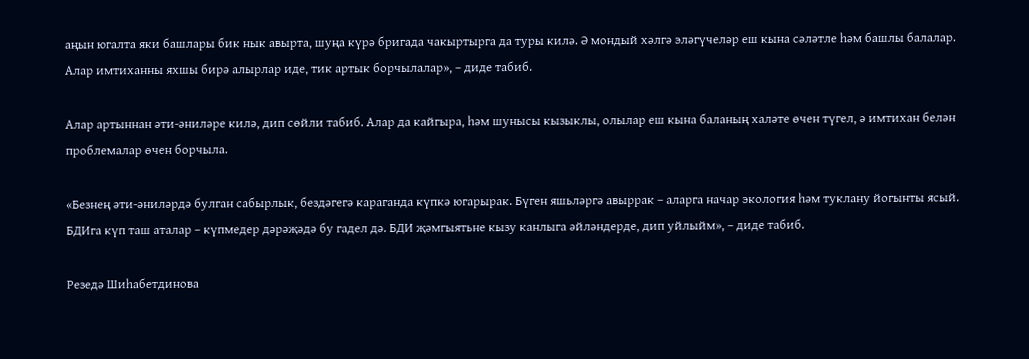аңын югалта яки башлары бик нык авырта, шуңа күрә бригада чакыртырга да туры килә. Ә мондый хәлгә эләгүчеләр еш кына сәләтле һәм башлы балалар. Алар имтиханны яхшы бирә алырлар иде, тик артык борчылалар», – диде табиб.

Алар артыннан әти-әниләре килә, дип сөйли табиб. Алар да кайгыра, һәм шунысы кызыклы, олылар еш кына баланың халәте өчен түгел, ә имтихан белән проблемалар өчен борчыла.

«Безнең әти-әниләрдә булган сабырлык, бездәгегә караганда күпкә югарырак. Бүген яшьләргә авыррак – аларга начар экология һәм туклану йогынты ясый. БДИга күп таш аталар – күпмедер дәрәҗәдә бу гадел дә. БДИ җәмгыятьне кызу канлыга әйләндерде, дип уйлыйм», – диде табиб.

Резедә Шиһабетдинова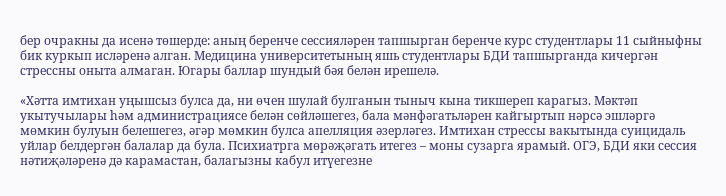бер очракны да исенә төшерде: аның беренче сессияләрен тапшырган беренче курс студентлары 11 сыйныфны бик куркып исләренә алган. Медицина университетының яшь студентлары БДИ тапшырганда кичергән стрессны оныта алмаган. Югары баллар шундый бәя белән ирешелә.

«Хәтта имтихан уңышсыз булса да, ни өчен шулай булганын тыныч кына тикшереп карагыз. Мәктәп укытучылары һәм администрациясе белән сөйләшегез, бала мәнфәгатьләрен кайгыртып нәрсә эшләргә мөмкин булуын белешегез, әгәр мөмкин булса апелляция әзерләгез. Имтихан стрессы вакытында суицидаль уйлар белдергән балалар да була. Психиатрга мөрәҗәгать итегез – моны сузарга ярамый. ОГЭ, БДИ яки сессия нәтиҗәләренә дә карамастан, балагызны кабул итүегезне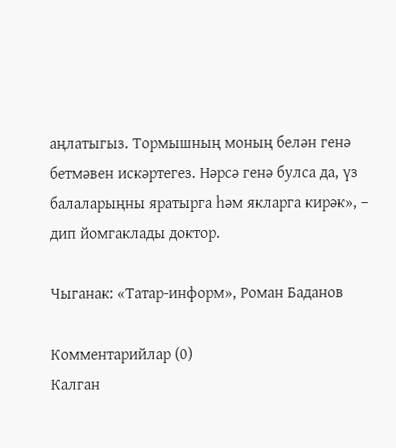аңлатыгыз. Тормышның моның белән генә бетмәвен искәртегез. Нәрсә генә булса да, үз балаларыңны яратырга һәм якларга кирәк», – дип йомгаклады доктор.

Чыганак: «Татар-информ», Роман Баданов

Комментарийлар (0)
Калган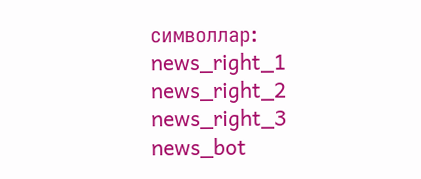символлар:
news_right_1
news_right_2
news_right_3
news_bot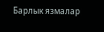Барлык язмалар